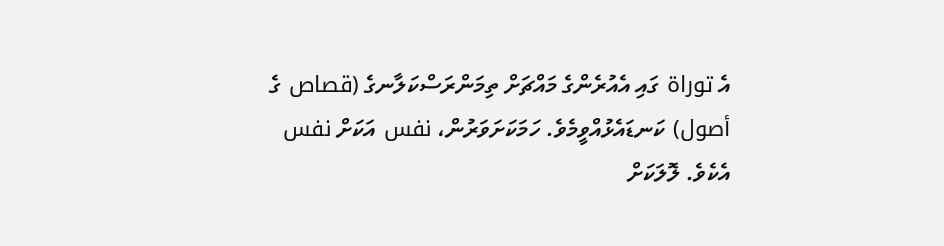އެ توراة ގައި އެއުރެންގެ މައްޗަށް ތިމަންރަސްކަލާނގެ (قصاص ގެ أصول) ކަނޑައެޅުއްވީމެވެ. ހަމަކަށަވަރުން، نفس އަކަށް نفس އެކެވެ. ލޮލަކަށް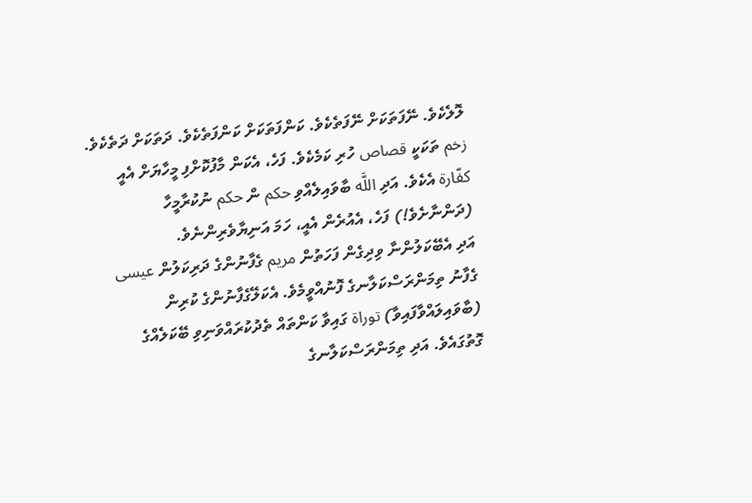ލޮލެކެވެ. ނޭފަތަކަށް ނޭފަތެކެވެ. ކަންފަތަކަށް ކަންފަތެކެވެ. ދަތަކަށް ދަތެކެވެ. زخم ތަކަކީ قصاص ހުރި ކަމެކެވެ. ފަހެ، އެކަން މާފުކޮށްފި މީހާޔަށް އެއީ كفّارة އެކެވެ. އަދި اللَّه ބާވައިލެއްވި حكم ން حكم ނުކުރާމީހާ (ދަންނާށެވެ!) ފަހެ، އެއުރެން އެއީ، ހަމަ އަނިޔާވެރިންނެވެ.
އަދި އެބޭކަލުންނާ ވިދިގެން ފަހަތުން مريم ގެފާނުންގެ ދަރިކަލުން عيسى ގެފާނު ތިމަންރަސްކަލާނގެ ފޮނުއްވީމެވެ. އެކަލޭގެފާނުންގެ ކުރިން (ބާވައިލައްވާފައިވާ) توراة ގައިވާ ކަންތައް ތެދުކުރައްވަނިވި ބޭކަލެއްގެ ގޮތުގައެވެ. އަދި ތިމަންރަސްކަލާނގެ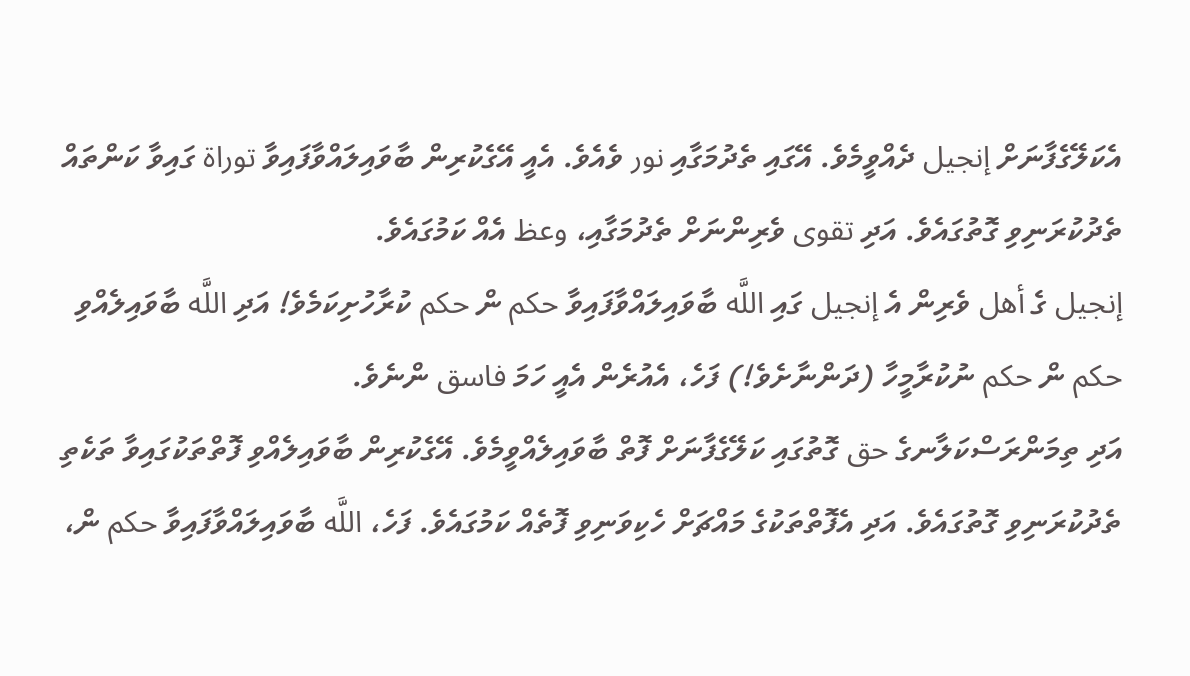އެކަލޭގެފާނަށް إنجيل ދެއްވީމެވެ. އޭގައި ތެދުމަގާއި نور ވެއެވެ. އެއީ އޭގެކުރިން ބާވައިލައްވާފައިވާ توراة ގައިވާ ކަންތައް ތެދުކުރަނިވި ގޮތުގައެވެ. އަދި تقوى ވެރިންނަށް ތެދުމަގާއި، وعظ އެއް ކަމުގައެވެ.
إنجيل ގެ أهل ވެރިން އެ إنجيل ގައި اللَّه ބާވައިލައްވާފައިވާ حكم ން حكم ކުރާހުށިކަމެވެ! އަދި اللَّه ބާވައިލެއްވި حكم ން حكم ނުކުރާމީހާ (ދަންނާށެވެ!) ފަހެ، އެއުރެން އެއީ ހަމަ فاسق ންނެވެ.
އަދި ތިމަންރަސްކަލާނގެ حق ގޮތުގައި ކަލޭގެފާނަށް ފޮތް ބާވައިލެއްވީމެވެ. އޭގެކުރިން ބާވައިލެއްވި ފޮތްތަކުގައިވާ ތަކެތި ތެދުކުރަނިވި ގޮތުގައެވެ. އަދި އެފޮތްތަކުގެ މައްޗަށް ހެކިވަނިވި ފޮތެއް ކަމުގައެވެ. ފަހެ، اللَّه ބާވައިލައްވާފައިވާ حكم ން،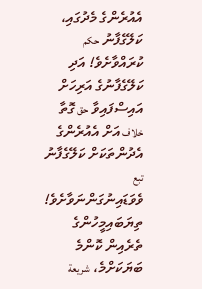އެއުރެންގެ މެދުގައި، ކަލޭގެފާނު حكم ކުރައްވާށެވެ! އަދި ކަލޭގެފާނުގެ އަރިހަށް އައިސްފައިވާ حق ގޮތާ خلاف އަށް އެއުރެންގެ އެދުންތަކަށް ކަލޭގެފާނު تبع ވެވަޑައިނުގަންނަވާށެވެ! ތިޔަބައިމީހުންގެ ތެރެއިން ކޮންމެ ބަޔަކަށްމެ، شريعة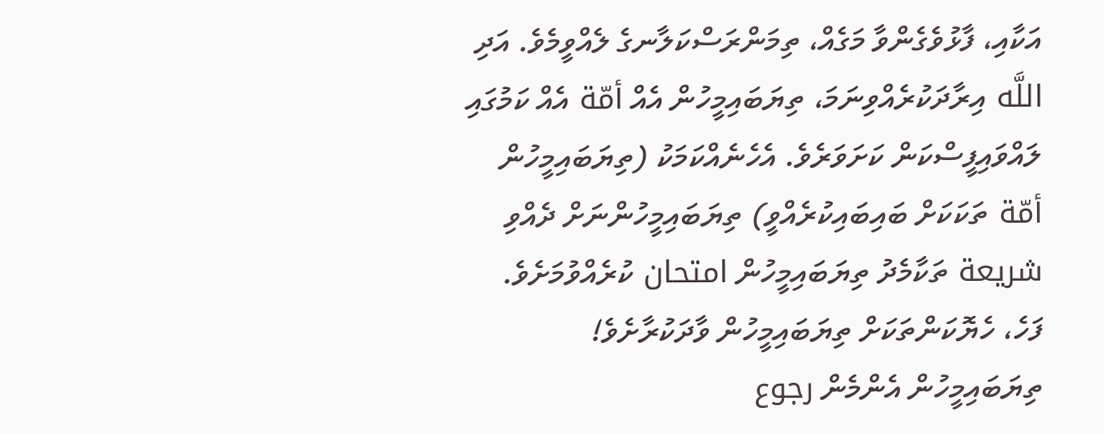އަކާއި، ފާޅުވެގެންވާ މަގެއް، ތިމަންރަސްކަލާނގެ ލެއްވީމެވެ. އަދި اللَّه އިރާދަކުރެއްވިނަމަ، ތިޔަބައިމީހުން އެއް أمّة އެއް ކަމުގައި ލައްވައިފީސްކަން ކަށަވަރެވެ. އެހެނެއްކަމަކު (ތިޔަބައިމީހުން أمّة ތަކަކަށް ބައިބައިކުރެއްވީ) ތިޔަބައިމީހުންނަށް ދެއްވި شريعة ތަކާމެދު ތިޔަބައިމީހުން امتحان ކުރެއްވުމަށެވެ. ފަހެ، ހެޔޮކަންތަކަށް ތިޔަބައިމީހުން ވާދަކުރާށެވެ! ތިޔަބައިމީހުން އެންމެން رجوع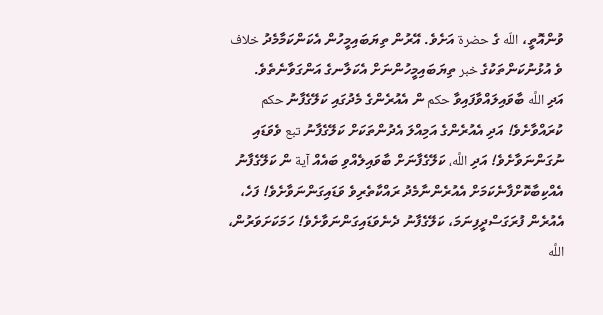ވުންއޮތީ، اللّه ގެ حضرة އަށެވެ. އޭރުން ތިޔަބައިމީހުން އެކަންކަމާމެދު خلاف ވެ އުޅުނުކަންތަކުގެ خبر ތިޔަބައިމީހުންނަށް އެކަލާނގެ އަންގަވާނެތެވެ.
އަދި اللَّه ބާވައިލައްވާފައިވާ حكم ން އެއުރެންގެ މެދުގައި ކަލޭގެފާނު حكم ކުރައްވާށެވެ! އަދި އެއުރެންގެ އަމިއްލަ އެދުންތަކަށް ކަލޭގެފާނު تبع ވެވަޑައި ނުގަންނަވާށެވެ! އަދި اللَّه، ކަލޭގެފާނަށް ބާވައިލެއްވި ބައެއް آية ން ކަލޭގެފާނު އެއްކިބާކޮށްފާނެކަމަށް އެއުރެންނާމެދު ރައްކާތެރިވެ ވަޑައިގަންނަވާށެވެ! ފަހެ، އެއުރެން ފުރަގަސްދީފިނަމަ، ކަލޭގެފާނު ދެނެވަޑައިގަންނަވާށެވެ! ހަމަކަށަވަރުން، اللَّه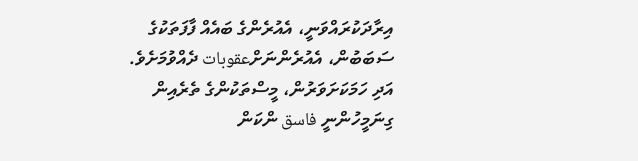އިރާދަކުރައްވަނީ، އެއުރެންގެ ބައެއް ފާފަތަކުގެ ސަބަބުން، އެއުރެންނަށްعقوبات ދެއްވުމަށެވެ. އަދި ހަމަކަށަވަރުން، މީސްތަކުންގެ ތެރެއިން ގިނަމީހުންނީ فاسق ންކަން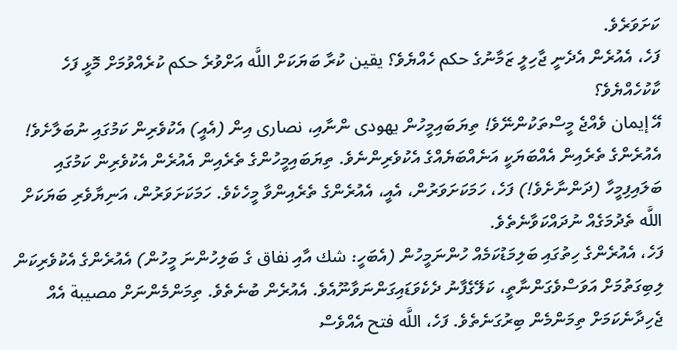ކަށަވަރެވެ.
ފަހެ، އެއުރެން އެދެނީ ޖާހިލީ ޒަމާނުގެ حكم ހެއްޔެވެ؟ يقين ކުރާ ބަޔަކަށް اللَّه އަށްވުރެ حكم ކުރެއްވުމަށް މޮޅީ ފަހެ ކާކުހެއްޔެވެ؟
އޭ إيمان ވެއްޖެ މީސްތަކުންނޭވެ! ތިޔަބައިމީހުން يهودى ންނާއި، نصارى އިން (އެއީ) އެކުވެރިން ކަމުގައި ނުބަލާށެވެ! އެއުރެންގެ ތެރެއިން އެއްބަޔަކީ އަނެއްބަޔެއްގެ އެކުވެރިންނެވެ. ތިޔަބައިމީހުންގެ ތެރެއިން އެއުރެން އެކުވެރިން ކަމުގައި ބަލައިފިމީހާ (ދަންނާށެވެ!) ފަހެ، ހަމަކަށަވަރުން، އެއީ، އެއުރެންގެ ތެރެއިންވާ މީހެކެވެ. ހަމަކަށަވަރުން، އަނިޔާވެރި ބަޔަކަށް اللَّه ތެދުމަގެއް ނުދައްކަވާނެތެވެ.
ފަހެ، އެއުރެންގެ ހިތުގައި ބަލިމަޑުކަމެއް ހުންނަމީހުން (އެބަހީ: شك އާއި نفاق ގެ ބަލިހުންނަ މީހުން) އެއުރެންގެ އެކުވެރިކަން ލިބިގަތުމަށް އަވަސްވެގަންނާތީ، ކަލޭގެފާނު ދެކެވަޑައިގަންނަވާނޫއެވެ. އެއުރެން ބުނެތެވެ. ތިމަންމެންނަށް مصيبة އެއް ޖެހިދާނެކަމަށް ތިމަންމެން ބިރުގަނެތެވެ. ފަހެ، اللَّه فتح އެއްވެސް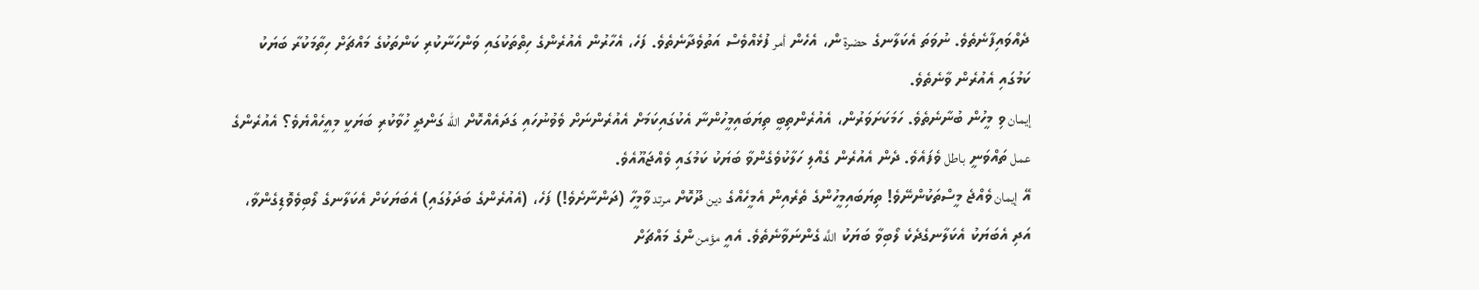ދެއްވައިފާނެތެވެ. ނުވަތަ އެކަލާނގެ حضرة ން، އެހެން أمر ފުޅެއްވެސް އަތުވެދާނެތެވެ. ފަހެ، އެހާރުން އެއުރެންގެ ހިތްތަކުގައި ވަންހަނާކުރި ކަންތަކުގެ މައްޗަށް ހިތާމަކުރާ ބަޔަކު ކަމުގައި އެއުރެން ވާނެތެވެ.
إيمان ވި މީހުން ބުނާނެތެވެ. ހަމަކަށަވަރުން، އެއުރެންތިބީ ތިޔަބައިމީހުންނާ އެކުގައިކަމަށް އެއުރެންނަށް ވެވުނުހައި ގަދައެއްކޮށް اللّه ގަންދީ ހުވާކުރި ބަޔަކީ މިއީހެއްޔެވެ؟ އެއުރެންގެ عمل ތައްވަނީ باطل ވެފައެވެ. ދެން އެއުރެން ގެއްލި ހަލާކުވެގެންވާ ބަޔަކު ކަމުގައި ވެއްޖައޫއެވެ.
އޭ إيمان ވެއްޖެ މީސްތަކުންނޭވެ! ތިޔަބައިމީހުންގެ ތެރެއިން އެމީހެއްގެ دين ދޫކޮށް مرتد ވާމީހާ (ދަންނާށެވެ!) ފަހެ، (އެއުރެންގެ ބަދަލުގައި) އެބަޔަކަށް އެކަލާނގެ ލޯބިވެވޮޑިގެންވާ، އަދި އެބަޔަކު އެކަލާނގެދެކެ ލޯބިވާ ބަޔަކު اللَّه ގެންނަވާނެތެވެ. އެއީ مؤمن ންގެ މައްޗަށް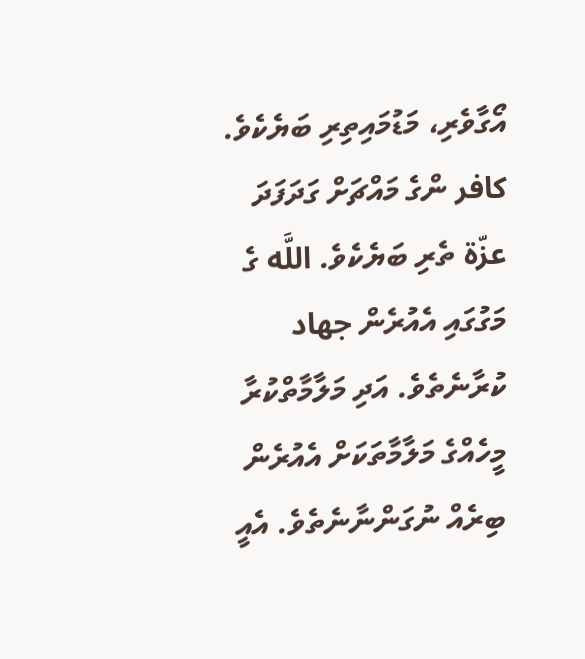އޯގާވެރި، މަޑުމައިތިރި ބަޔެކެވެ. كافر ންގެ މައްޗަށް ގަދަފަދަ عزّة ތެރި ބަޔެކެވެ. اللَّه ގެ މަގުގައި އެއުރެން جهاد ކުރާނެތެވެ. އަދި މަލާމާތްކުރާ މީހެއްގެ މަލާމާތަކަށް އެއުރެން ބިރެއް ނުގަންނާނެތެވެ. އެއީ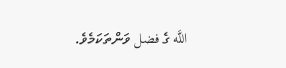اللَّه ގެ فضل ވަންތަކަމެވެ.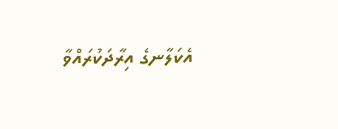އެކަލާނގެ އިރާދަކުރައްވާ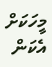މީހަކަށް އެކަން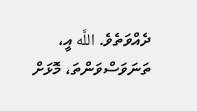ދެއްވަތެވެ. اللَّه އީ، ތަނަވަސްވަންތަ، މޮޅަށް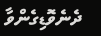ދެނެވޮޑިގެންވާ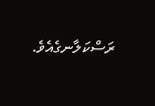ރަސްކަލާނގެއެވެ.